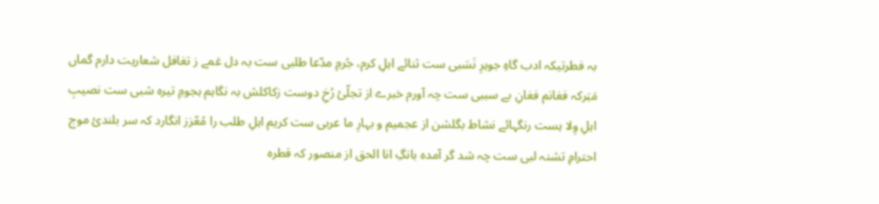بہ فطرتیکہ ادب گاہِ جوہرِ نَسَبی ست ثنائے اہلِ کرم، جُرمِ مدّعا طلبی ست بہ دل غمے ز تغافل شعاریت دارم گماں مَبَرکہ فغانم فغانِ بے سببی ست چہ آورم خبرے از تجلّئ رُخِ دوست زکاکلش بہ نگاہم ہجومِ تیرہ شبی ست نصیبِ اہلِ وِلا ہست رنگہائے نشاط بگلشن از عجمیم و بہارِ ما عربی ست کریم اہلِ طلب را مُعّزز انگارد کہ سر بلندئ موج احترامِ تشنہ لبی ست چہ شد گر آمدہ بانگِ انا الحق از منصور کہ قطرہ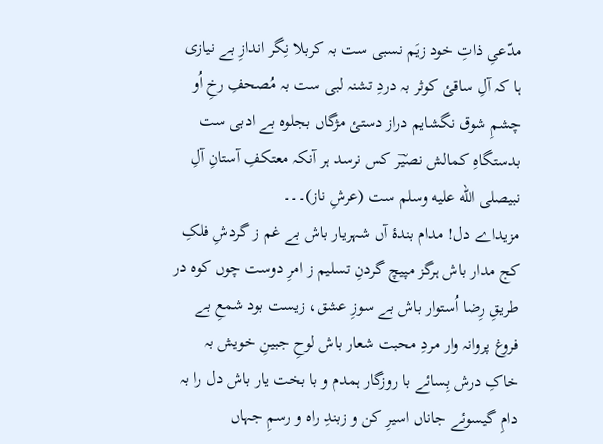مدّعیِ ذاتِ خود زیَم نسبی ست بہ کربلا نِگر اندازِ بے نیازی ہا کہ آلِ ساقئ کوثر بہ دردِ تشنہ لبی ست بہ مُصحفِ رخِ اُو چشمِ شوق نگشایم دراز دستئ مژگاں بجلوہ بے ادبی ست بدستگاہِ کمالش نصیؔر کس نرسد ہر آنکہ معتکفِ آستانِ آلِ نبیصلى الله عليه وسلم ست (عرشِ ناز)۔۔۔
مزیداے دل! مدام بندۂ آں شہریار باش بے غم ز گردشِ فلکِ کج مدار باش ہرگز مپیچ گردنِ تسلیم ز امرِ دوست چوں کوہ در طریقِ رِضا اُستوار باش بے سوزِ عشق، زیست بود شمعِ بے فروغ پروانہ وار مردِ محبت شعار باش لوحِ جبینِ خویش بہ خاکِ درش بِسائے با روزگار ہمدم و با بخت یار باش دل را بہ دامِ گیسوئے جاناں اسیرِ کن و زبندِ راہ و رسمِ جہاں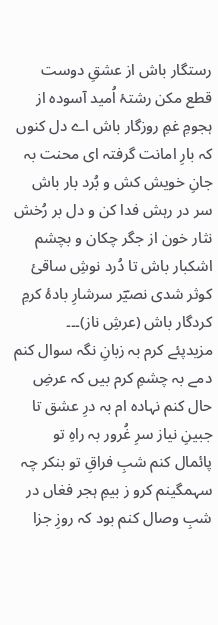رستگار باش از عشقِ دوست قطع مکن رشتۂ اُمید آسودہ از ہجومِ غمِ روزگار باش اے دل کنوں کہ بارِ امانت گرفتہ ای محنت بہ جانِ خویش کش و بُرد بار باش سر در رہش فدا کن و دل بر رُخش نثار خون از جگر چکان و بچشم اشکبار باش تا دُرد نوشِ ساقئ کوثر شدی نصیؔر سرشارِ بادۂ کرمِ کردگار باش (عرشِ ناز)۔۔۔
مزیدپئے کرم بہ زبانِ نگہ سوال کنم دمے بہ چشمِ کرم بیں کہ عرضِ حال کنم نہادہ ام بہ درِ عشق تا جبینِ نیاز سرِ غُرور بہ راہِ تو پائمال کنم شبِ فراقِ تو بنکر چہ سہمگینم کرو ز بیمِ ہجر فغاں در شبِ وصال کنم بود کہ روزِ جزا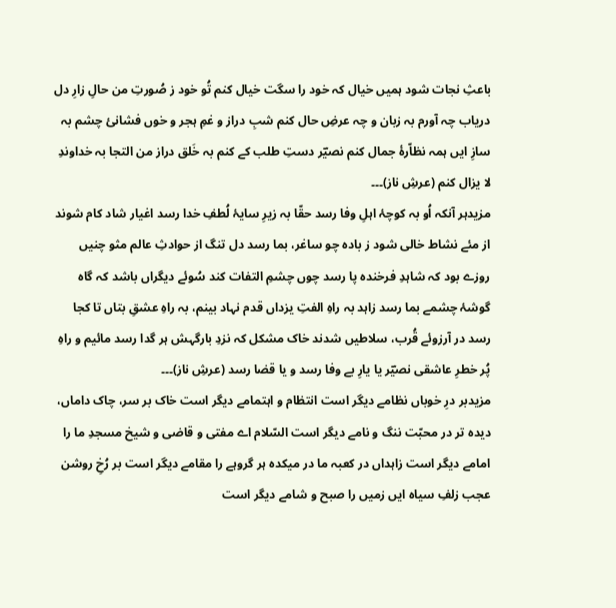باعثِ نجات شود ہمیں خیال کہ خود را سگت خیال کنم تُو خود ز صُورتِ من حالِ زارِ دل دریاب چہ آورم بہ زبان و چہ عرضِ حال کنم شبِ دراز و غمِ ہجر و خوں فشانئ چشم بہ سازِ ایں ہمہ نظاّرۂ جمال کنم نصیؔر دستِ طلب کے کنم بہ خَلق دراز من التجا بہ خداوندِ لا یزال کنم (عرشِ ناز)۔۔۔
مزیدہر آنکہ اُو بہ کوچۂ اہلِ وفا رسد حقّا بہ زیرِ سایۂ لُطفِ خدا رسد اغیار شاد کام شوند از مئے نشاط خالی شود ز بادہ چو ساغر، بما رسد دل تنگ از حوادثِ عالم مثو چنیں روزے بود کہ شاہدِ فرخندہ پا رسد چوں چشمِ التفات کند سُوئے دیگراں باشد کہ گاہ گوشۂ چشمے بما رسد زاہد بہ راہِ الفتِ یزداں قدم نہاد بینم، بہ راہِ عشقِ بتاں تا کجا رسد در آرزوئے قُرب، سلاطیں شدند خاک مشکل کہ نزدِ بارگہش ہر گدا رسد مائیم و راہِ پُر خطرِ عاشقی نصیؔر یا یارِ بے وفا رسد و یا قضا رسد (عرشِ ناز)۔۔۔
مزیدبر درِ خوباں نظامے دیگر است انتظام و اہتمامے دیگر است خاک بر سر، چاک داماں، دیدہ تر در محبّت ننگ و نامے دیگر است السّلام اے مفتی و قاضی و شیخ مسجدِ ما را امامے دیگر است زاہداں در کعبہ ما در میکدہ ہر گروہے را مقامے دیگر است بر رُخِ روشن عجب زلفِ سیاہ ایں زمیں را صبح و شامے دیگر است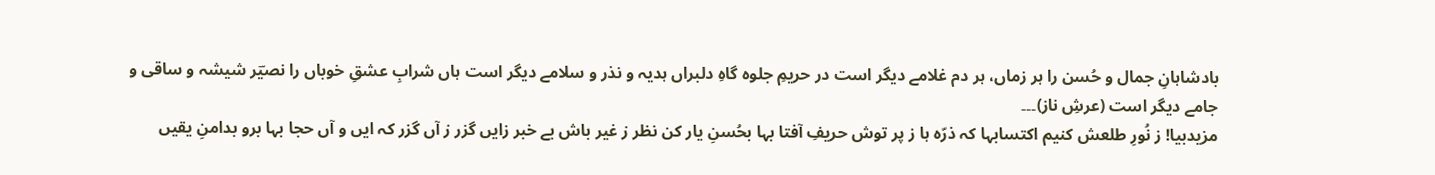بادشاہانِ جمال و حُسن را ہر زماں، ہر دم غلامے دیگر است در حریمِ جلوہ گاہِ دلبراں ہدیہ و نذر و سلامے دیگر است ہاں شرابِ عشقِ خوباں را نصیؔر شیشہ و ساقی و جامے دیگر است (عرشِ ناز)۔۔۔
مزیدبیا! ز نُورِ طلعش کنیم اکتسابہا کہ ذرّہ ہا ز پر توش حریفِ آفتا بہا بحُسنِ یار کن نظر ز غیر باش بے خبر زایں گزر ز آں گزر کہ ایں و آں حجا بہا برو بدامنِ یقیں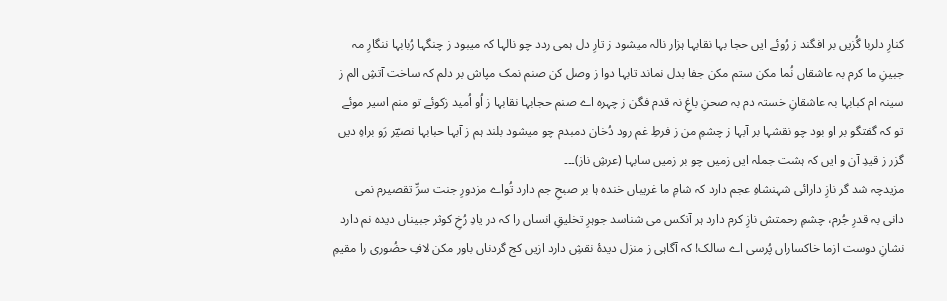کنارِ دلربا گُزیں بر افگند ز رُوئے ایں حجا بہا نقابہا ہزار نالہ میشود ز تارِ دل ہمی ردد چو نالہا کہ میبود ز چنگہا رُبابہا ننگارِ مہ جبینِ ما کرم بہ عاشقاں نُما مکن ستم مکن جفا بدل نماند تابہا دوا ز وصل کن صنم نمک مپاش بر دلم کہ ساخت آتشِ الم ز سینہ ام کبابہا بہ عاشقانِ خستہ دم بہ صحنِ باغِ نہ قدم فگن ز چہرہ اے صنم حجابہا نقابہا ز اُو اُمید زکوئے تو منم اسیر موئے تو کہ گفتگو بر او بود چو نقشہا بر آبہا ز چشمِ من ز فرطِ غم رود دُخان دمبدم چو میشود بلند ہم ز آبہا حبابہا نصیؔر رَو براہِ دیں گزر ز قیدِ آن و ایں کہ ہشت جملہ ایں زمیں چو بر زمیں سابہا (عرشِ ناز)۔۔۔
مزیدچہ شد گر نازِ دارائی شہنشاہِ عجم دارد کہ شامِ ما غریباں خندہ ہا بر صبحِ جم دارد تُواے مزدورِ جنت سرِّ تقصیرم نمی دانی بہ قدرِ جُرم، چشمِ رحمتش نازِ کرم دارد ہر آنکس می شناسد جوہرِ تخلیقِ انساں را کہ در یادِ رُخِ کوثر جبیناں دیدہ نم دارد نشانِ دوست ازما خاکساراں پُرسی اے سالک! کہ آگاہی ز منزل دیدۂ نقشِ دارد ازیں کج گردناں باور مکن لافِ حضُوری را مقیمِ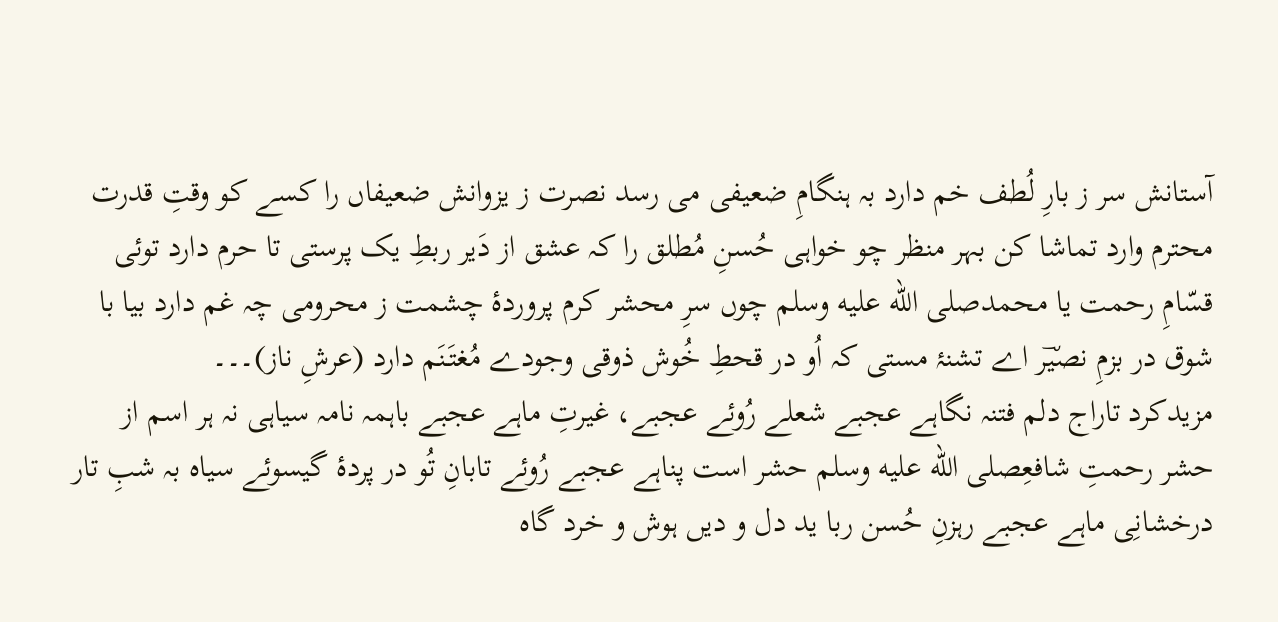آستانش سر ز بارِ لُطف خم دارد بہ ہنگامِ ضعیفی می رسد نصرت ز یزوانش ضعیفاں را کسے کو وقتِ قدرت محترم وارد تماشا کن بہر منظر چو خواہی حُسنِ مُطلق را کہ عشق از دَیر ربطِ یک پرستی تا حرم دارد توئی قسّامِ رحمت یا محمدصلى الله عليه وسلم چوں سرِ محشر کرم پروردۂ چشمت ز محرومی چہ غم دارد بیا با شوق در بزمِ نصیؔر اے تشنۂ مستی کہ اُو در قحطِ خُوش ذوقی وجودے مُغتَنَم دارد (عرشِ ناز)۔۔۔
مزیدکرد تاراج دلم فتنہ نگاہے عجبے شعلے رُوئے عجبے، غیرتِ ماہے عجبے باہمہ نامہ سیاہی نہ ہر اسم از حشر رحمتِ شافعِصلى الله عليه وسلم حشر است پناہے عجبے رُوئے تابانِ تُو در پردۂ گیسوئے سیاہ بہ شبِ تار درخشانِی ماہے عجبے رہزنِ حُسن ربا ید دل و دیں ہوش و خرد گاہ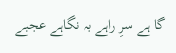گا ہے سرِ راہے بہ نگاہے عجبے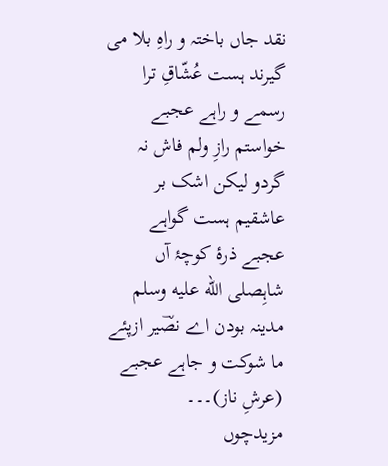نقد جاں باختہ و راہِ بلا می گیرند ہست عُشّاقِ ترا رسمے و راہے عجبے خواستم رازِ ولم فاش نہ گردو لیکن اشک بر عاشقیم ہست گواہے عجبے ذرۂ کوچۂ آں شاہِصلى الله عليه وسلم مدینہ بودن اے نصؔیر ازپئے ما شوکت و جاہے عجبے (عرشِ ناز)۔۔۔
مزیدچوں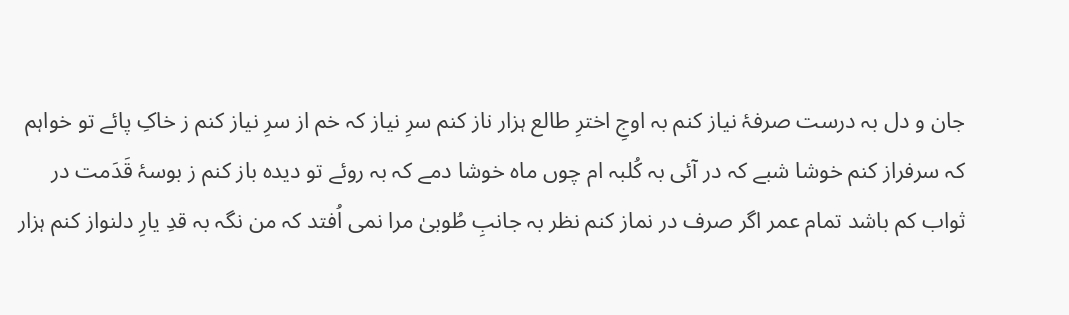جان و دل بہ درست صرفۂ نیاز کنم بہ اوجِ اخترِ طالع ہزار ناز کنم سرِ نیاز کہ خم از سرِ نیاز کنم ز خاکِ پائے تو خواہم کہ سرفراز کنم خوشا شبے کہ در آئی بہ کُلبہ ام چوں ماہ خوشا دمے کہ بہ روئے تو دیدہ باز کنم ز بوسۂ قَدَمت در ثواب کم باشد تمام عمر اگر صرف در نماز کنم نظر بہ جانبِ طُوبیٰ مرا نمی اُفتد کہ من نگہ بہ قدِ یارِ دلنواز کنم ہزار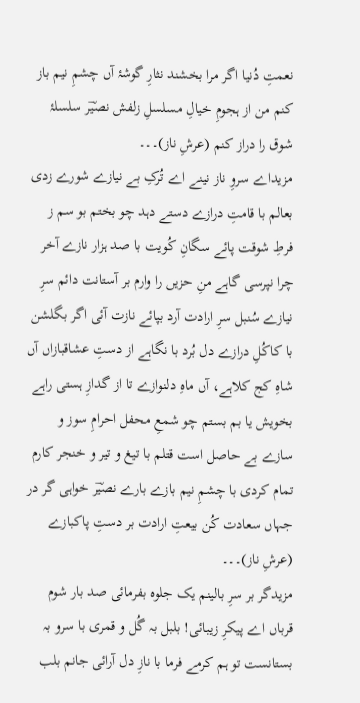نعمتِ دُنیا اگر مرا بخشند نثارِ گوشۂ آں چشمِ نیم باز کنم من از ہجومِ خیالِ مسلسلِ زلفش نصیؔر سلسلۂ شوق را دراز کنم (عرشِ ناز)۔۔۔
مزیداے سروِ ناز نینے اے تُرکِ بے نیازے شورے زدی بعالم با قامتِ درازے دستے دہد چو بختم بو سم ز فرطِ شوقت پائے سگانِ کُویت با صد ہزار نازے آخر چرا نپرسی گاہے منِ حزیں را وارم بر آستانت دائم سرِ نیازے سُنبل سرِ ارادت آرد بپائے نازت آئی اگر بگلشن با کاکُلِ درازے دل بُرد با نگاہے از دستِ عشاقبازاں آں شاہِ کج کلاہے، آں ماہِ دلنوازے تا از گدازِ ہستی راہے بخویش یا بم بستم چو شمعِ محفل احرامِ سوز و سازے بے حاصل است قتلم با تیغ و تیر و خنجر کارم تمام کردی با چشمِ نیم بازے بارے نصیؔر خواہی گر در جہاں سعادت کُن بیعتِ ارادت بر دستِ پاکبازے (عرشِ ناز)۔۔۔
مزیدگر بر سرِ بالینم یک جلوہ بفرمائی صد بار شوم قرباں اے پیکرِ زیبائی! بلبل بہ گُل و قمری با سرو بہ بستانست تو ہم کرمے فرما با نازِ دل آرائی جانم بلب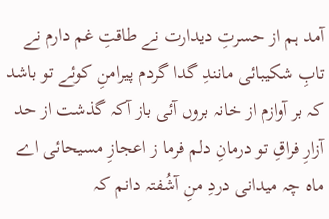آمد ہم از حسرتِ دیدارت نے طاقتِ غم دارم نے تابِ شکیبائی مانندِ گدا گردم پیرامنِ کوئے تو باشد کہ بر آوازم از خانہ بروں آئی باز آکہ گذشت از حد آزارِ فراقِ تو درمانِ دلم فرما ز اعجازِ مسیحائی اے ماہ چہ میدانی دردِ منِ آشُفتہ دانم کہ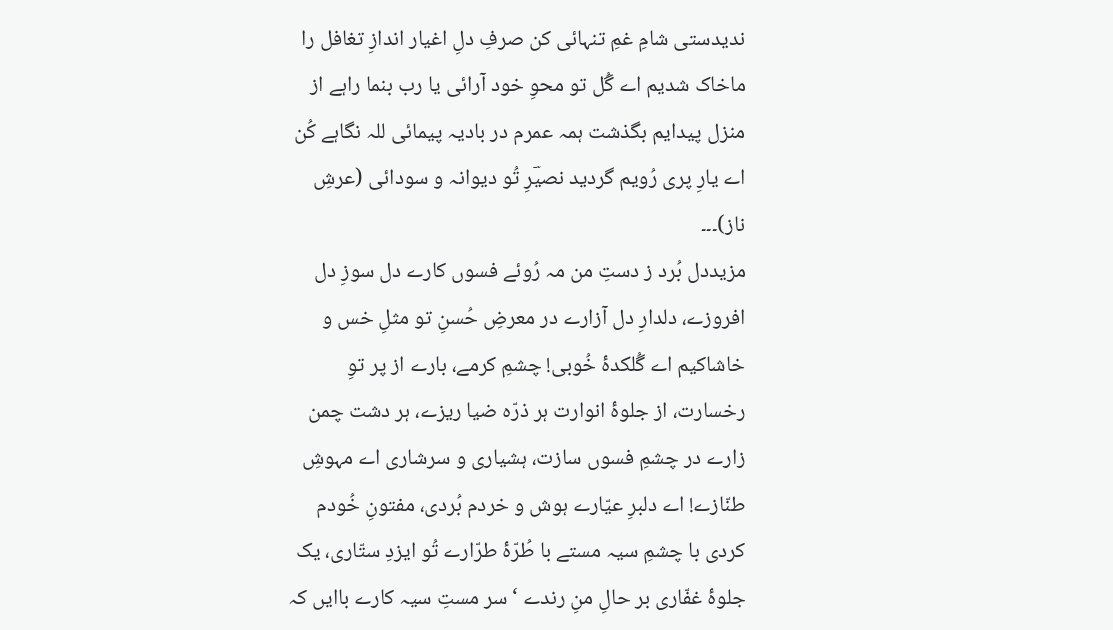ندیدستی شامِ غمِ تنہائی کن صرفِ دلِ اغیار اندازِ تغافل را ماخاک شدیم اے گُل تو محوِ خود آرائی یا رب بنما راہے از منزل پیدایم بگذشت ہمہ عمرم در بادیہ پیمائی للہ نگاہے کُن اے یارِ پری رُویم گردید نصیؔرِ تُو دیوانہ و سودائی (عرشِ ناز)۔۔۔
مزیددل بُرد ز دستِ من مہ رُوئے فسوں کارے دل سوزِ دل افروزے، دلدارِ دل آزارے در معرضِ حُسنِ تو مثلِ خس و خاشاکیم اے گُلکدۂ خُوبی! چشمِ کرمے، بارے از پر توِ رخسارت، از جلوۂ انوارت ہر ذرّہ ضیا ریزے، ہر دشت چمن زارے در چشمِ فسوں سازت، ہشیاری و سرشاری اے مہوشِ طنّازے! اے دلبرِ عیّارے ہوش و خردم بُردی، مفتونِ خُودم کردی با چشمِ سیہ مستے با طُرّۂ طرّارے تُو ایزدِ ستّاری، یک جلوۂ غفّاری بر حالِ منِ رندے ‘ سر مستِ سیہ کارے باایں کہ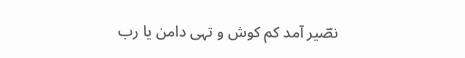نصؔیر آمد کم کوش و تہی دامن یا رب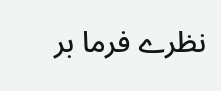نظرے فرما بر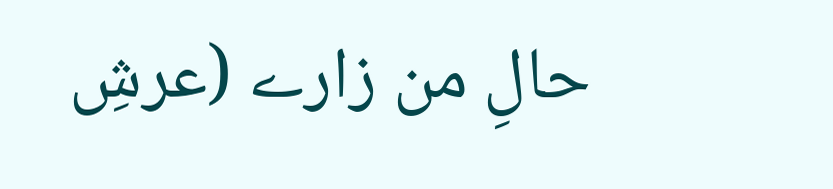حالِ من زارے (عرشِ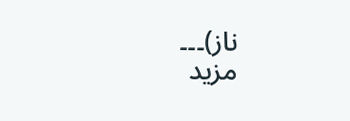ناز)۔۔۔
مزید